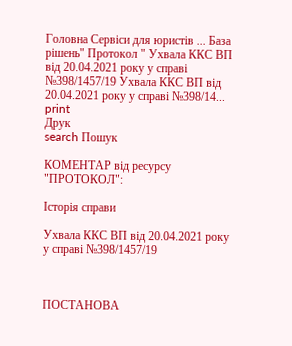Головна Сервіси для юристів ... База рішень" Протокол " Ухвала ККС ВП від 20.04.2021 року у справі №398/1457/19 Ухвала ККС ВП від 20.04.2021 року у справі №398/14...
print
Друк
search Пошук

КОМЕНТАР від ресурсу "ПРОТОКОЛ":

Історія справи

Ухвала ККС ВП від 20.04.2021 року у справі №398/1457/19



ПОСТАНОВА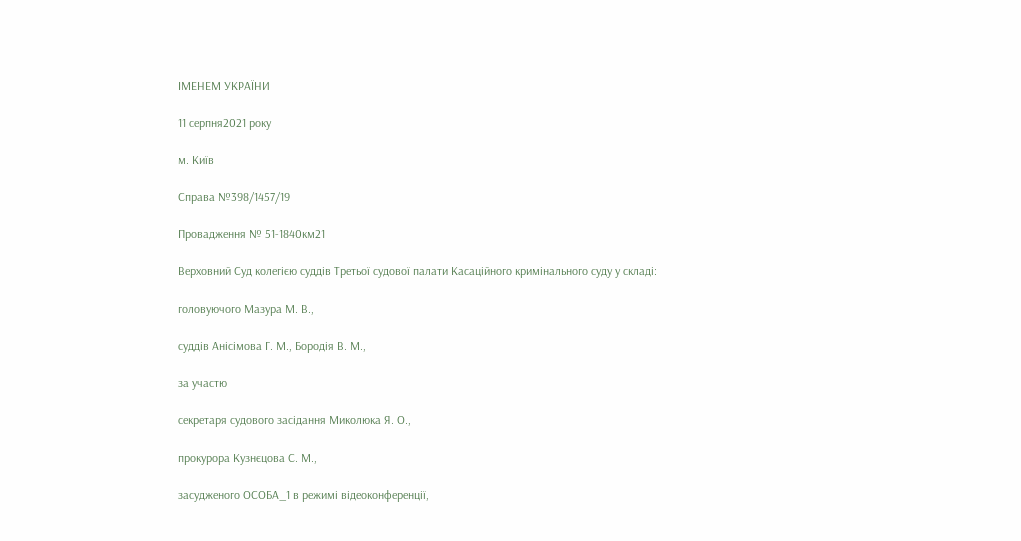ІМЕНЕМ УКРАЇНИ

11 серпня2021 року

м. Київ

Справа №398/1457/19

Провадження № 51-1840км21

Верховний Суд колегією суддів Третьої судової палати Касаційного кримінального суду у складі:

головуючого Мазура М. В.,

суддів Анісімова Г. М., Бородія В. М.,

за участю

секретаря судового засідання Миколюка Я. О.,

прокурора Кузнєцова С. М.,

засудженого ОСОБА_1 в режимі відеоконференції,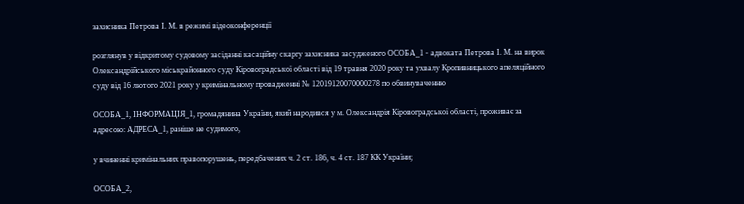захисника Петрова І. М. в режимі відеоконференції

розглянув у відкритому судовому засіданні касаційну скаргу захисника засудженого ОСОБА_1 - адвоката Петрова І. М. на вирок Олександрійського міськрайонного суду Кіровоградської області від 19 травня 2020 року та ухвалу Кропивницького апеляційного суду від 16 лютого 2021 року у кримінальному провадженні № 12019120070000278 по обвинуваченню

ОСОБА_1, ІНФОРМАЦІЯ_1, громадянина України, який народився у м. Олександрія Кіровоградської області, проживає за адресою: АДРЕСА_1, раніше не судимого,

у вчиненні кримінальних правопорушень, передбачених ч. 2 ст. 186, ч. 4 ст. 187 КК України;

ОСОБА_2,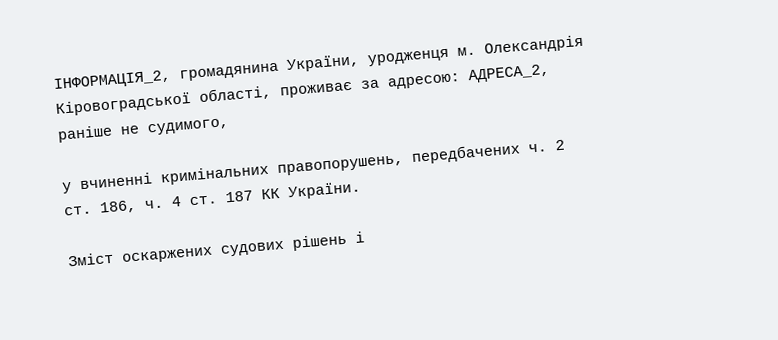ІНФОРМАЦІЯ_2, громадянина України, уродженця м. Олександрія Кіровоградської області, проживає за адресою: АДРЕСА_2, раніше не судимого,

у вчиненні кримінальних правопорушень, передбачених ч. 2 ст. 186, ч. 4 ст. 187 КК України.

Зміст оскаржених судових рішень і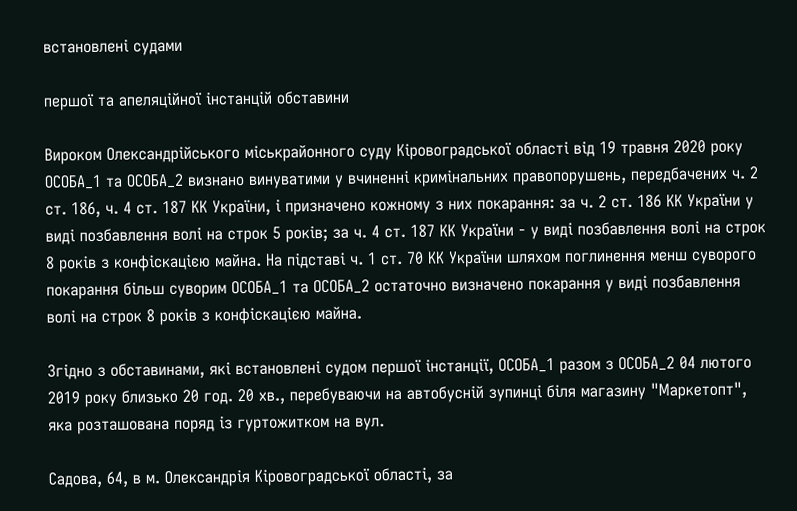встановлені судами

першої та апеляційної інстанцій обставини

Вироком Олександрійського міськрайонного суду Кіровоградської області від 19 травня 2020 року ОСОБА_1 та ОСОБА_2 визнано винуватими у вчиненні кримінальних правопорушень, передбачених ч. 2 ст. 186, ч. 4 ст. 187 КК України, і призначено кожному з них покарання: за ч. 2 ст. 186 КК України у виді позбавлення волі на строк 5 років; за ч. 4 ст. 187 КК України - у виді позбавлення волі на строк 8 років з конфіскацією майна. На підставі ч. 1 ст. 70 КК України шляхом поглинення менш суворого покарання більш суворим ОСОБА_1 та ОСОБА_2 остаточно визначено покарання у виді позбавлення волі на строк 8 років з конфіскацією майна.

Згідно з обставинами, які встановлені судом першої інстанції, ОСОБА_1 разом з ОСОБА_2 04 лютого 2019 року близько 20 год. 20 хв., перебуваючи на автобусній зупинці біля магазину "Маркетопт", яка розташована поряд із гуртожитком на вул.

Садова, 64, в м. Олександрія Кіровоградської області, за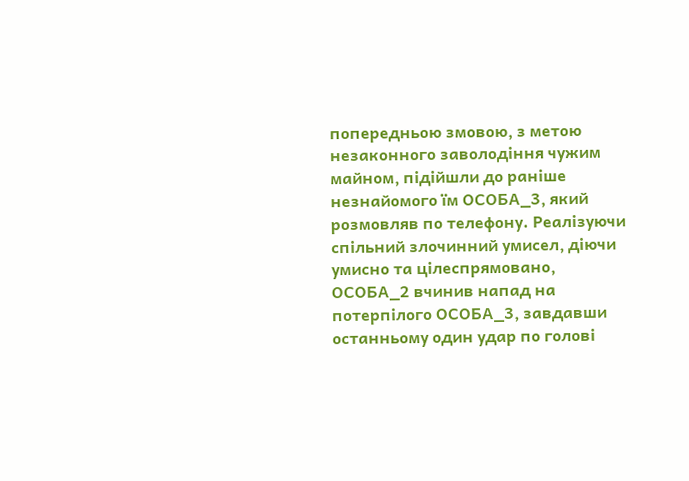попередньою змовою, з метою незаконного заволодіння чужим майном, підійшли до раніше незнайомого їм ОСОБА_3, який розмовляв по телефону. Реалізуючи спільний злочинний умисел, діючи умисно та цілеспрямовано, ОСОБА_2 вчинив напад на потерпілого ОСОБА_3, завдавши останньому один удар по голові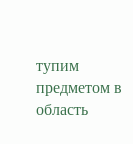тупим предметом в область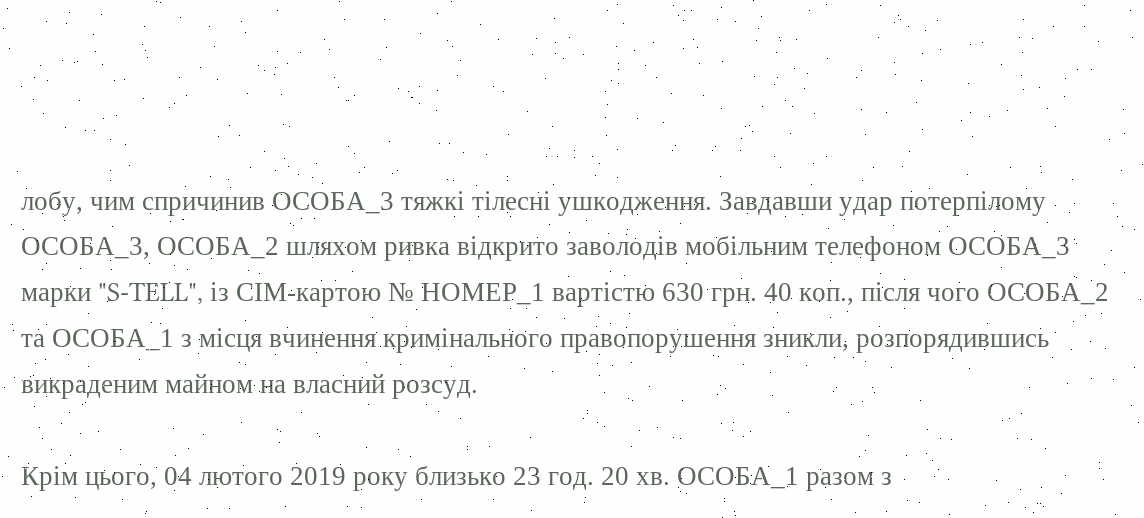лобу, чим спричинив ОСОБА_3 тяжкі тілесні ушкодження. Завдавши удар потерпілому ОСОБА_3, ОСОБА_2 шляхом ривка відкрито заволодів мобільним телефоном ОСОБА_3 марки "S-TELL", із СІМ-картою № НОМЕР_1 вартістю 630 грн. 40 коп., після чого ОСОБА_2 та ОСОБА_1 з місця вчинення кримінального правопорушення зникли, розпорядившись викраденим майном на власний розсуд.

Крім цього, 04 лютого 2019 року близько 23 год. 20 хв. ОСОБА_1 разом з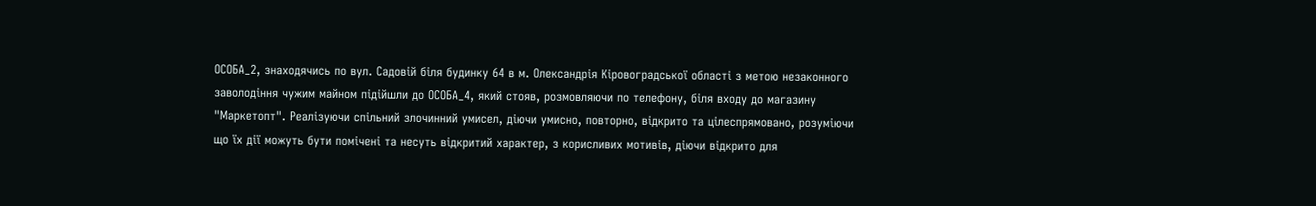ОСОБА_2, знаходячись по вул. Садовій біля будинку 64 в м. Олександрія Кіровоградської області з метою незаконного заволодіння чужим майном підійшли до ОСОБА_4, який стояв, розмовляючи по телефону, біля входу до магазину "Маркетопт". Реалізуючи спільний злочинний умисел, діючи умисно, повторно, відкрито та цілеспрямовано, розуміючи що їх дії можуть бути помічені та несуть відкритий характер, з корисливих мотивів, діючи відкрито для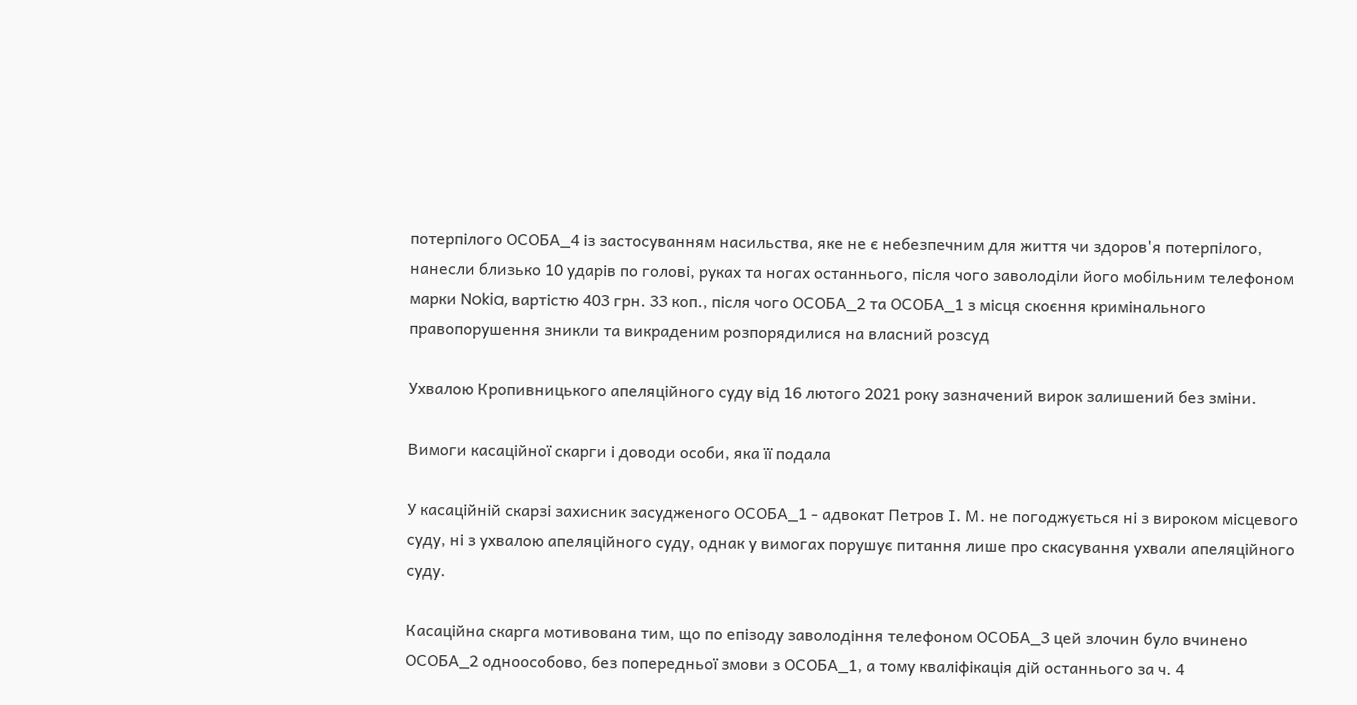потерпілого ОСОБА_4 із застосуванням насильства, яке не є небезпечним для життя чи здоров'я потерпілого, нанесли близько 10 ударів по голові, руках та ногах останнього, після чого заволоділи його мобільним телефоном марки Nokia, вартістю 403 грн. 33 коп., після чого ОСОБА_2 та ОСОБА_1 з місця скоєння кримінального правопорушення зникли та викраденим розпорядилися на власний розсуд

Ухвалою Кропивницького апеляційного суду від 16 лютого 2021 року зазначений вирок залишений без зміни.

Вимоги касаційної скарги і доводи особи, яка її подала

У касаційній скарзі захисник засудженого ОСОБА_1 - адвокат Петров І. М. не погоджується ні з вироком місцевого суду, ні з ухвалою апеляційного суду, однак у вимогах порушує питання лише про скасування ухвали апеляційного суду.

Касаційна скарга мотивована тим, що по епізоду заволодіння телефоном ОСОБА_3 цей злочин було вчинено ОСОБА_2 одноособово, без попередньої змови з ОСОБА_1, а тому кваліфікація дій останнього за ч. 4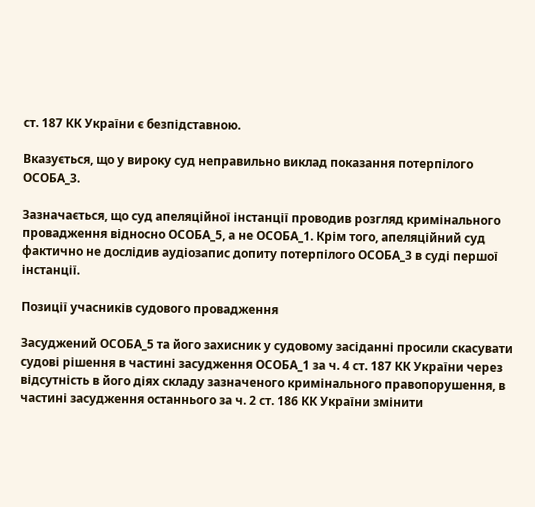ст. 187 КК України є безпідставною.

Вказується, що у вироку суд неправильно виклад показання потерпілого ОСОБА_3.

Зазначається, що суд апеляційної інстанції проводив розгляд кримінального провадження відносно ОСОБА_5, а не ОСОБА_1. Крім того, апеляційний суд фактично не дослідив аудіозапис допиту потерпілого ОСОБА_3 в суді першої інстанції.

Позиції учасників судового провадження

Засуджений ОСОБА_5 та його захисник у судовому засіданні просили скасувати судові рішення в частині засудження ОСОБА_1 за ч. 4 ст. 187 КК України через відсутність в його діях складу зазначеного кримінального правопорушення, в частині засудження останнього за ч. 2 ст. 186 КК України змінити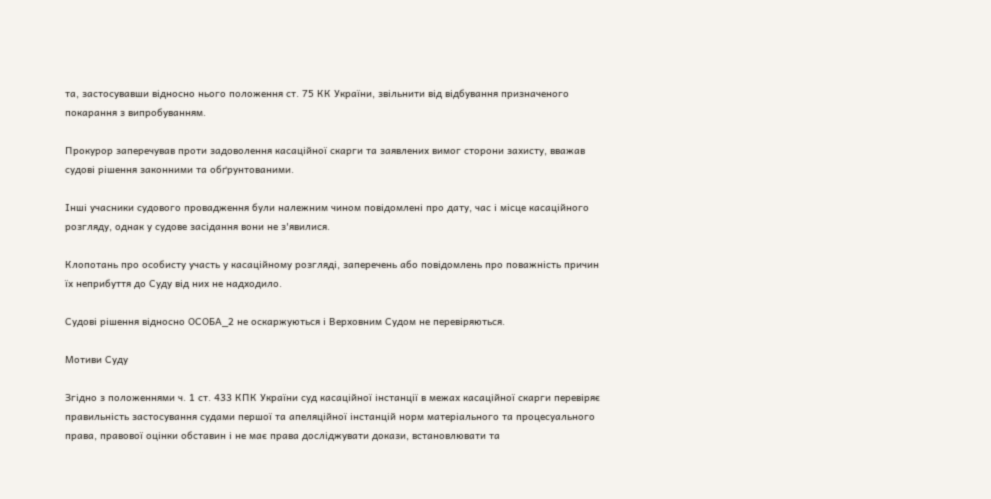та, застосувавши відносно нього положення ст. 75 КК України, звільнити від відбування призначеного покарання з випробуванням.

Прокурор заперечував проти задоволення касаційної скарги та заявлених вимог сторони захисту, вважав судові рішення законними та обґрунтованими.

Інші учасники судового провадження були належним чином повідомлені про дату, час і місце касаційного розгляду, однак у судове засідання вони не з'явилися.

Клопотань про особисту участь у касаційному розгляді, заперечень або повідомлень про поважність причин їх неприбуття до Суду від них не надходило.

Судові рішення відносно ОСОБА_2 не оскаржуються і Верховним Судом не перевіряються.

Мотиви Суду

Згідно з положеннями ч. 1 ст. 433 КПК України суд касаційної інстанції в межах касаційної скарги перевіряє правильність застосування судами першої та апеляційної інстанцій норм матеріального та процесуального права, правової оцінки обставин і не має права досліджувати докази, встановлювати та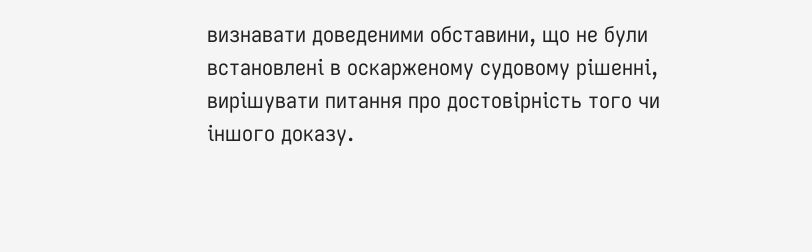визнавати доведеними обставини, що не були встановлені в оскарженому судовому рішенні, вирішувати питання про достовірність того чи іншого доказу.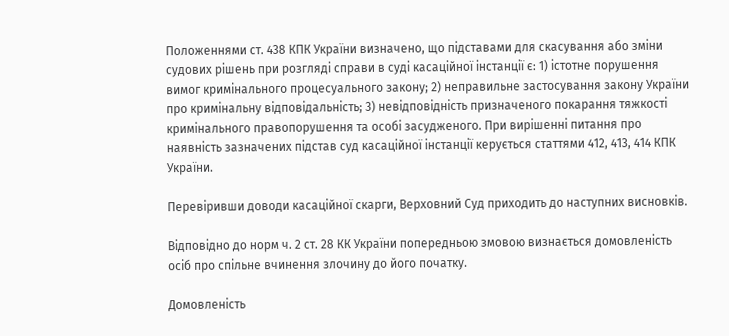Положеннями ст. 438 КПК України визначено, що підставами для скасування або зміни судових рішень при розгляді справи в суді касаційної інстанції є: 1) істотне порушення вимог кримінального процесуального закону; 2) неправильне застосування закону України про кримінальну відповідальність; 3) невідповідність призначеного покарання тяжкості кримінального правопорушення та особі засудженого. При вирішенні питання про наявність зазначених підстав суд касаційної інстанції керується статтями 412, 413, 414 КПК України.

Перевіривши доводи касаційної скарги, Верховний Суд приходить до наступних висновків.

Відповідно до норм ч. 2 ст. 28 КК України попередньою змовою визнається домовленість осіб про спільне вчинення злочину до його початку.

Домовленість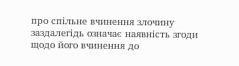про спільне вчинення злочину заздалегідь означає наявність згоди щодо його вчинення до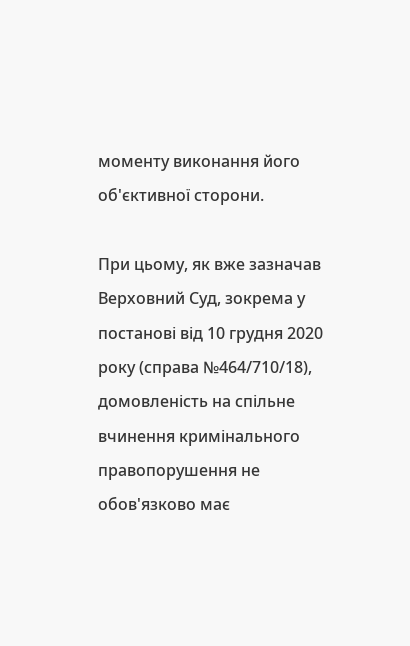моменту виконання його об'єктивної сторони.

При цьому, як вже зазначав Верховний Суд, зокрема у постанові від 10 грудня 2020 року (справа №464/710/18), домовленість на спільне вчинення кримінального правопорушення не обов'язково має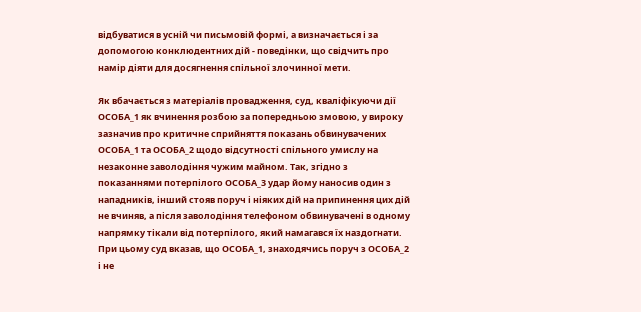відбуватися в усній чи письмовій формі, а визначається і за допомогою конклюдентних дій - поведінки, що свідчить про намір діяти для досягнення спільної злочинної мети.

Як вбачається з матеріалів провадження, суд, кваліфікуючи дії ОСОБА_1 як вчинення розбою за попередньою змовою, у вироку зазначив про критичне сприйняття показань обвинувачених ОСОБА_1 та ОСОБА_2 щодо відсутності спільного умислу на незаконне заволодіння чужим майном. Так, згідно з показаннями потерпілого ОСОБА_3 удар йому наносив один з нападників, інший стояв поруч і ніяких дій на припинення цих дій не вчиняв, а після заволодіння телефоном обвинувачені в одному напрямку тікали від потерпілого, який намагався їх наздогнати. При цьому суд вказав, що ОСОБА_1, знаходячись поруч з ОСОБА_2 і не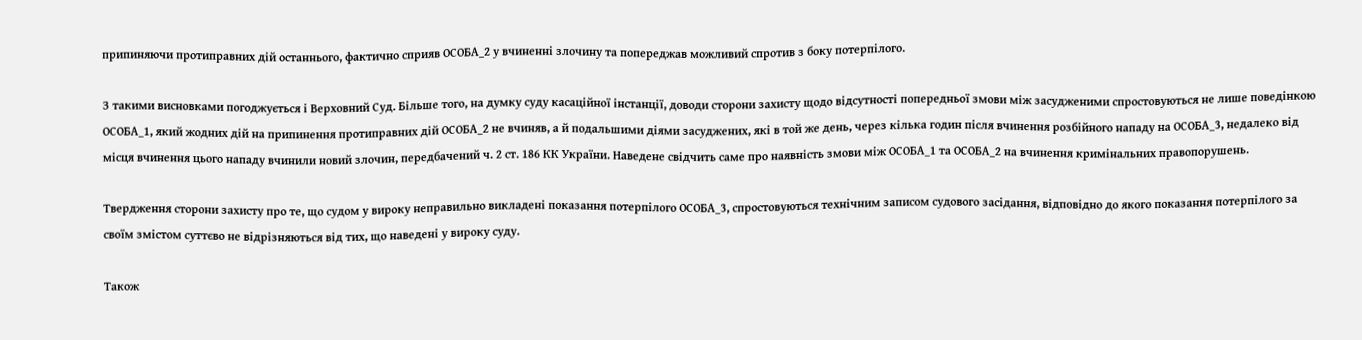припиняючи протиправних дій останнього, фактично сприяв ОСОБА_2 у вчиненні злочину та попереджав можливий спротив з боку потерпілого.

З такими висновками погоджується і Верховний Суд. Більше того, на думку суду касаційної інстанції, доводи сторони захисту щодо відсутності попередньої змови між засудженими спростовуються не лише поведінкою ОСОБА_1, який жодних дій на припинення протиправних дій ОСОБА_2 не вчиняв, а й подальшими діями засуджених, які в той же день, через кілька годин після вчинення розбійного нападу на ОСОБА_3, недалеко від місця вчинення цього нападу вчинили новий злочин, передбачений ч. 2 ст. 186 КК України. Наведене свідчить саме про наявність змови між ОСОБА_1 та ОСОБА_2 на вчинення кримінальних правопорушень.

Твердження сторони захисту про те, що судом у вироку неправильно викладені показання потерпілого ОСОБА_3, спростовуються технічним записом судового засідання, відповідно до якого показання потерпілого за своїм змістом суттєво не відрізняються від тих, що наведені у вироку суду.

Також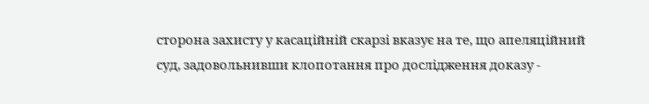сторона захисту у касаційній скарзі вказує на те, що апеляційний суд, задовольнивши клопотання про дослідження доказу -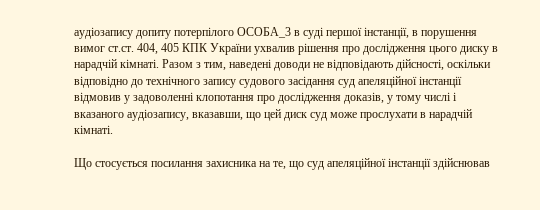аудіозапису допиту потерпілого ОСОБА_3 в суді першої інстанції, в порушення вимог ст.ст. 404, 405 КПК України ухвалив рішення про дослідження цього диску в нарадчій кімнаті. Разом з тим, наведені доводи не відповідають дійсності, оскільки відповідно до технічного запису судового засідання суд апеляційної інстанції відмовив у задоволенні клопотання про дослідження доказів, у тому числі і вказаного аудіозапису, вказавши, що цей диск суд може прослухати в нарадчій кімнаті.

Що стосується посилання захисника на те, що суд апеляційної інстанції здійснював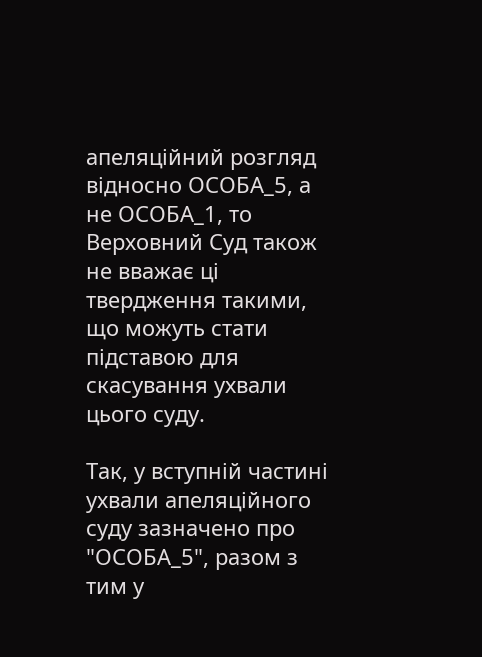апеляційний розгляд відносно ОСОБА_5, а не ОСОБА_1, то Верховний Суд також не вважає ці твердження такими, що можуть стати підставою для скасування ухвали цього суду.

Так, у вступній частині ухвали апеляційного суду зазначено про "ОСОБА_5", разом з тим у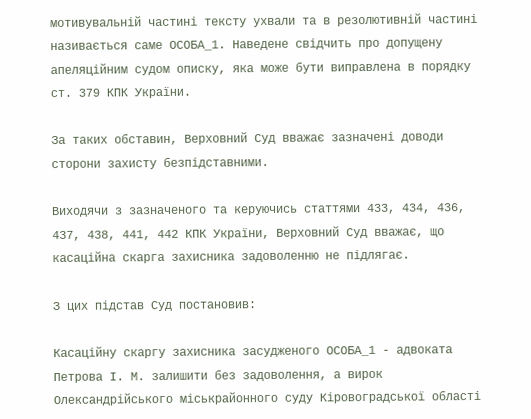мотивувальній частині тексту ухвали та в резолютивній частині називається саме ОСОБА_1. Наведене свідчить про допущену апеляційним судом описку, яка може бути виправлена в порядку ст. 379 КПК України.

За таких обставин, Верховний Суд вважає зазначені доводи сторони захисту безпідставними.

Виходячи з зазначеного та керуючись статтями 433, 434, 436, 437, 438, 441, 442 КПК України, Верховний Суд вважає, що касаційна скарга захисника задоволенню не підлягає.

З цих підстав Суд постановив:

Касаційну скаргу захисника засудженого ОСОБА_1 - адвоката Петрова І. М. залишити без задоволення, а вирок Олександрійського міськрайонного суду Кіровоградської області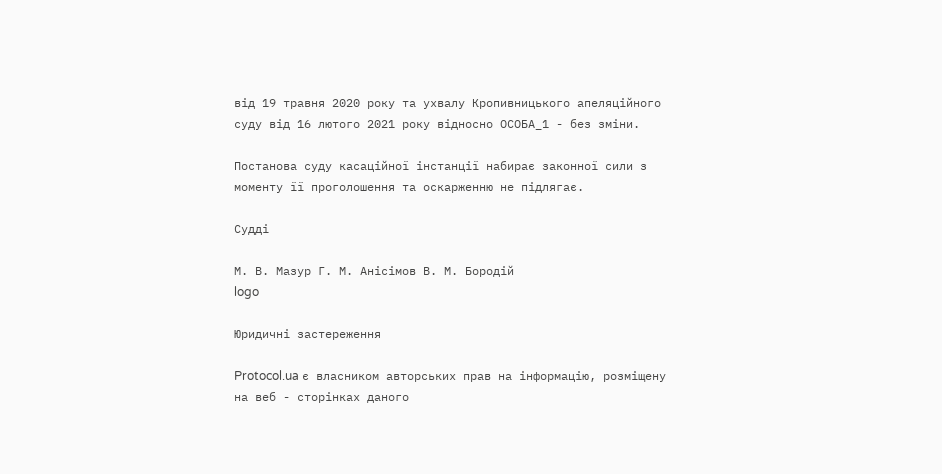від 19 травня 2020 року та ухвалу Кропивницького апеляційного суду від 16 лютого 2021 року відносно ОСОБА_1 - без зміни.

Постанова суду касаційної інстанції набирає законної сили з моменту її проголошення та оскарженню не підлягає.

Судді

М. В. Мазур Г. М. Анісімов В. М. Бородій
logo

Юридичні застереження

Protocol.ua є власником авторських прав на інформацію, розміщену на веб - сторінках даного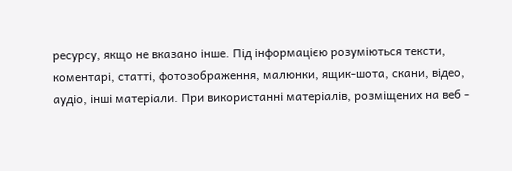ресурсу, якщо не вказано інше. Під інформацією розуміються тексти, коментарі, статті, фотозображення, малюнки, ящик-шота, скани, відео, аудіо, інші матеріали. При використанні матеріалів, розміщених на веб -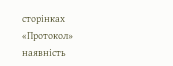сторінках «Протокол» наявність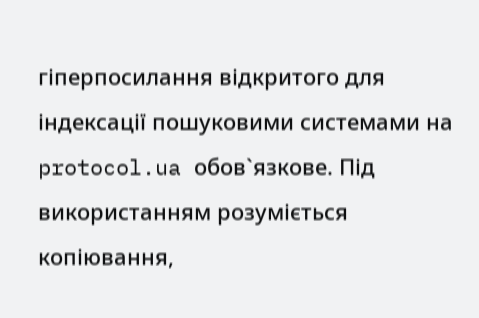гіперпосилання відкритого для індексації пошуковими системами на protocol.ua обов`язкове. Під використанням розуміється копіювання,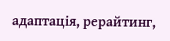адаптація, рерайтинг,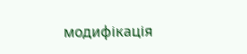модифікація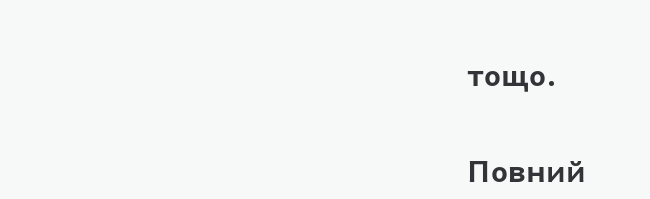тощо.

Повний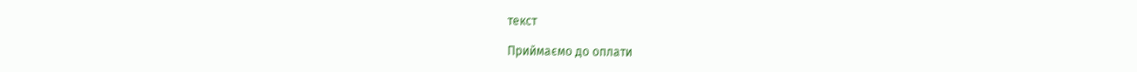текст

Приймаємо до оплати